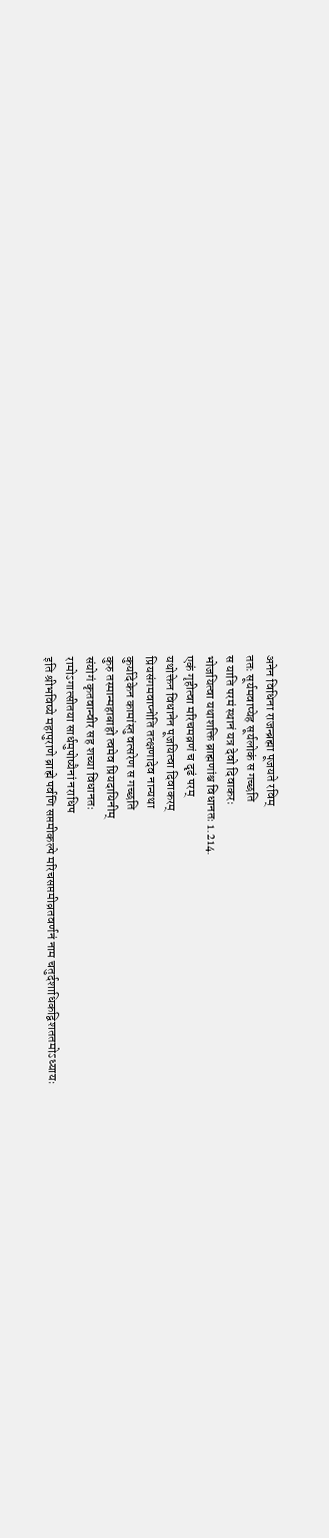अनेन विधिना राजन्ब्रह्मा पूजयते रविम्
ततः सूर्यमवाप्येह सूर्यलोकं स गच्छति
स याति परमं स्थानं यत्र देवो दिवाकरः
भोजयित्वा यथाशक्ति ब्राह्मणांश्च विधानतः 1.214.
एकं गृहीत्वा मरिचमव्रणं च दृढं परम्
यथोक्तेन विधानेन पूजयित्वा दिवाकरम्
प्रियसंगमवाप्नोति तत्क्षणादेव नान्यथा
कुर्यादेकेन कामांस्तु वत्सरेण स गच्छति
कुरु तस्मान्महाबाहो त्वमेव प्रियदायिनीम्
संयोगं कृतवान्वीर सह शच्या विधानतः
रामोऽगात्सीतया सार्धमुपोष्यैनां नराधिप
इति श्रीभविष्ये महापुराणे ब्राह्मे पर्वणि सप्तमीकल्पे मरिचसप्तमीव्रतवर्णनं नाम चतुर्दशाधिकद्विशततमोऽध्यायः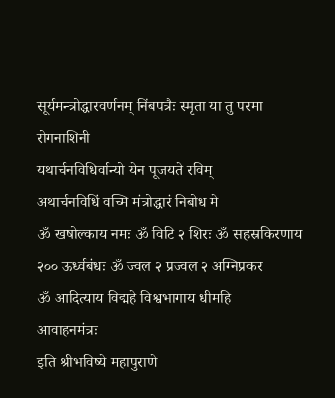सूर्यमन्त्रोद्धारवर्णनम् निंबपत्रैः स्मृता या तु परमा रोगनाशिनी
यथार्चनविधिर्वान्यो येन पूजयते रविम्
अथार्चनविधिं वच्मि मंत्रोद्धारं निबोध मे
ॐ खषोल्काय नमः ॐ विटि २ शिरः ॐ सहस्रकिरणाय २०० ऊर्ध्वबंधः ॐ ज्वल २ प्रज्वल २ अग्निप्रकर
ॐ आदित्याय विद्महे विश्वभागाय धीमहि
आवाहनमंत्रः
इति श्रीभविष्ये महापुराणे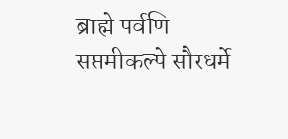ब्राह्मे पर्वणि सप्तमीकल्पे सौरधर्मे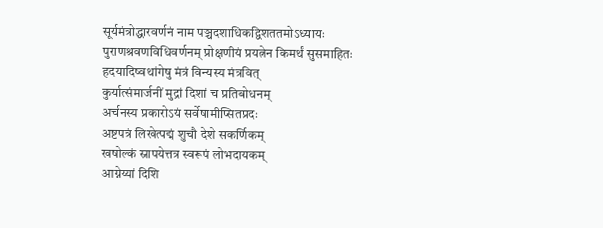सूर्यमंत्रोद्धारवर्णनं नाम पञ्चदशाधिकद्विशततमोऽध्यायः
पुराणश्रवणविधिवर्णनम् प्रोक्षणीयं प्रयत्नेन किमर्थं सुसमाहितः
हदयादिष्वथांगेषु मंत्रं विन्यस्य मंत्रवित्
कुर्यात्संमार्जनीं मुद्रां दिशां च प्रतिबोधनम्
अर्चनस्य प्रकारोऽयं सर्वेषामीप्सितप्रदः
अष्टपत्रं लिखेत्पद्मं शुचौ देशे सकर्णिकम्
खषोल्कं स्नापयेत्तत्र स्वरूपं लोभदायकम्
आग्नेय्यां दिशि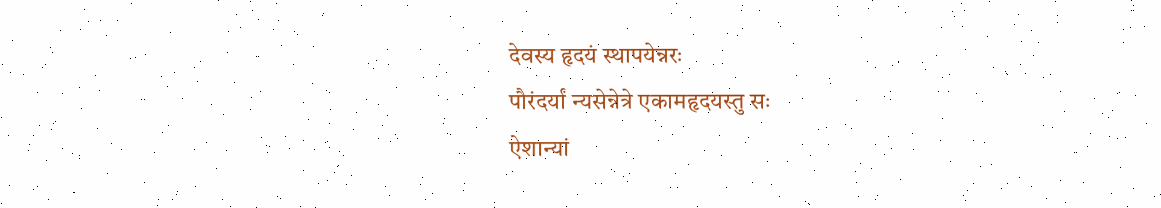देवस्य हृदयं स्थापयेन्नरः
पौरंदर्यां न्यसेन्नेत्रे एकामहृदयस्तु सः
ऐशान्यां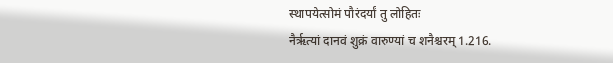स्थापयेत्सोमं पौरंदर्यां तु लोहितः
नैर्ऋत्यां दानवं शुक्रं वारुण्यां च शनैश्चरम् 1.216.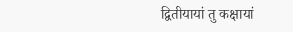द्वितीयायां तु कक्षायां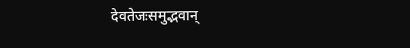देवतेजःसमुद्भवान्